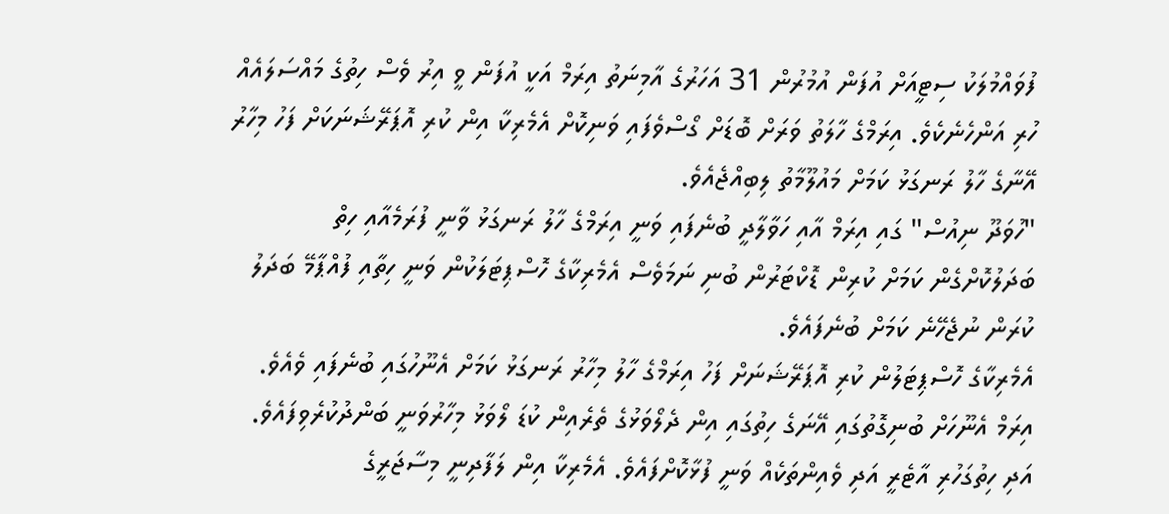ފުވައްމުލަކު ސިޓީއަށް އުފަން އުމުރުން 31 އަހަރުގެ އާމިނަތު އިރަމް އަކީ އުފަން ވީ އިރު ވެސް ހިތުގެ މައްސަލައެއް ހުރި އަންހެނެކެވެ. އިރަމްގެ ހާލަތު ވަރަށް ބޮޑަށް ގޯސްވެފައި ވަނިކޮށް އެމެރިކާ އިން ކުރި އޮޕަރޭޝަނަކަށް ފަހު މިހާރު އޭނާގެ ހާލު ރަނގަޅު ކަމަށް މައުލޫމާތު ލިބިއްޖެއެވެ.
"ހުވަދޫ ނިއުސް" ގައި އިރަމް އާއި ހަވާލާދީ ބުނެފައި ވަނީ އިރަމްގެ ހާލު ރަނގަޅު ވާނީ ފުރަމެއާއި ހިތް ބަދަލުކޮށްގެން ކަމަށް ކުރިން ޑޮކްޓަރުން ބުނި ނަމަވެސް އެމެރިކާގެ ހޮސްޕިޓަލަކުން ވަނީ ހިތާއި ފުއްޕާމޭ ބަދަލު ކުރަން ނުޖެހޭނެ ކަމަށް ބުނެފައެވެ.
އެމެރިކާގެ ހޮސްޕިޓަލުން ކުރި އޮޕަރޭޝަނަށް ފަހު އިރަމްގެ ހާލު މިހާރު ރަނގަޅު ކަމަށް އެނޫހުގައި ބުނެފައި ވެއެވެ.
އިރަމް އެނޫހަށް ބުނިގޮތުގައި އޭނަގެ ހިތުގައި އިން ދެލޯވަޅުގެ ތެރެއިން ކުޑަ ލޯވަޅު މިހާރުވަނީ ބަންދުކުރެވިފައެވެ. އަދި ހިތުގަހުރި އާޓެރީ އަދި ވެއިންތަކެއް ވަނީ ފުޅާކޮށްފައެވެ. އެމެރިކާ އިން ލަފާދިނީ މިސާޖަރީގެ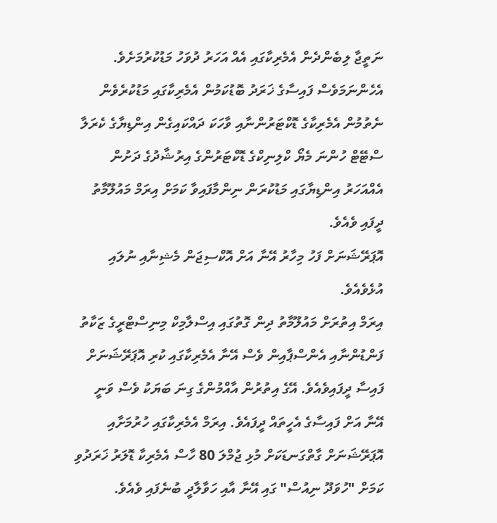ނަތީޖާ ލިބެންދެން އެމެރިކާގައި އެއް އަހަރު ދުވަހު މަޑުކުރުމަށެވެ. އެހެންނަމަވެސް ފައިސާގެ ޚަރަދު ބޮޑުކަމުން އެމެރިކާގައި މަޑުކުރެވެން ނެތުމުން އެމެރިކާގެ ޑޮކްޓަރުންނާއި ވާހަކަ ދައްކައިގެން އިންޑިޔާގެ ކެރަލާ ސްޓޭޓް ހުންނަ މެޔޯ ކްލިނިކްގެ ޑޮކްޓަރުންގެ އިރުޝާދުގެ ދަށުން އެއްއަހަރު އިންޑިޔާގައި މަޑުކުރަން ނިންމާފައިވާ ކަމަށް އިރަމް މައުލޫމާތު ދީފައި ވެއެވެ.
އޮޕަރޭޝަނަށް ފަހު މިހާރު އޭނާ އަށް އޮކްސިޖަން މެޝިނާއި ނުލައި އުޅެވެއެވެ.
އިރަމް އިތުރަށް މައުލޫމާތު ދިން ގޮތުގައި އިސްލާމިކް މިނިސްޓްރީގެ ޒަކާތު ފަންޑުންނާއި އެންސްޕާއިން ވެސް އޭނާ އެމެރިކާގައި ކުރި އޮޕަރޭޝަނަށް ފައިސާ ދީފައިވެއެވެ. އޭގެ އިތުރުން އާއްމުންގެ ގިނަ ބަޔަކު ވެސް ވަނީ އޭނާ އަށް ފައިސާގެ އެހީތައް ދީފައެވެ. އިރަމް އެމެރިކާގައި ހުރުމަށާއި އޮޕަރޭޝަނަށް ގާތްގަނޑަކަށް މުޅި ޖުމްލަ 80 ހާސް އެމެރިކާ ޑޮލަރު ޚަރަދުވި ކަމަށް "ހުވަދޫ ނިއުސް" ގައި އޭނާ އާއި ހަވާލާދީ ބުނެފައި ވެއެވެ.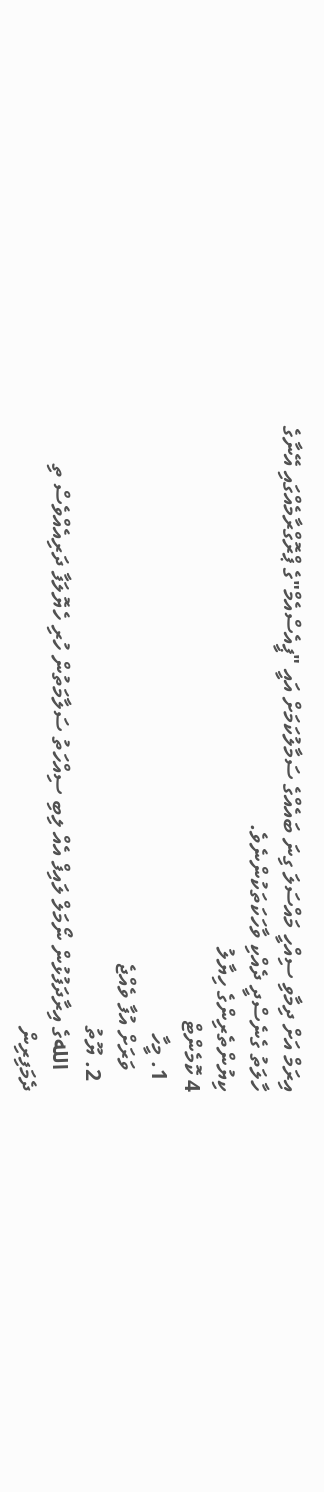އިރަމް އަށް ދިމާވި ސިއްހީ މައްސަލަ ގިނަ ބައެއްގެ ސަމާލުކަމަށް އައީ "ޕީއެސްއެމް"ގެ ޕްރޮގްރާމެއްގައި އޭނާގެ ހާލަތު ގެނެސްދީ ދެއްކި ވާހަކަތަކުންނެވެ.
ކިޔުންތެރިންގެ ހިޔާލު
4 ކޮމެންޓް
  1. މީހާ
    ވަރަށް އުފާ ވެއްޖެ
  2. ޔޫތު
    اللهގެ އިރާދަފުޅުން ނޯމަލް ލައިފް އެއް ލިބި ސިއްހަތު ސަލާމަތުން ހުރި ހެޔޮލަފާ ދަރިއެއްވެސް ތި ދެމަފިރިން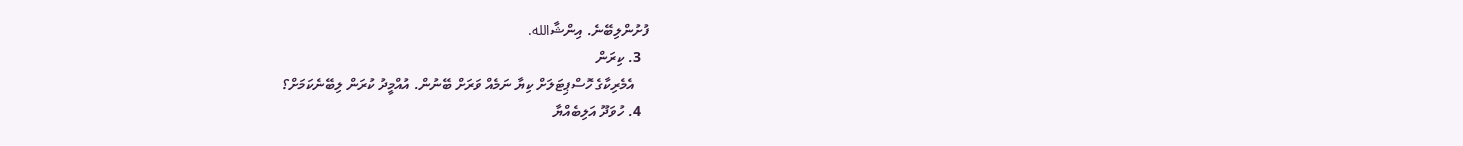ފުށުންލިބޭނެ. އިންޝާالله.
  3. ކިރަން
    އެމެރިކާގެ ހޮސްޕިޓަލަށް ކިޔާ ނަމެއް ވަރަށް ބޭނުން. އުއްމީދު ކުރަން ލިބޭނެކަމަށް؟
  4. ހުވަދޫ އަލިބެއްޔާ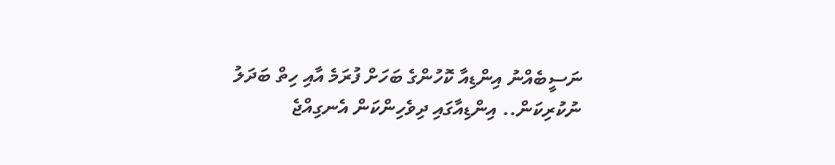ނަސީބެއްނު އިންޑިއާ ކޮހުންގެ ބަހަށް ފުރަމެ އާއި ހިތް ބަދަލު ނުކުރިކަން.. އިންޑިއާގައި ދިވެހިންކަން އެނގިއްޖެ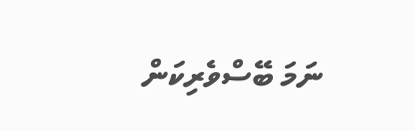ނަމަ ބޭސްވެރިކަން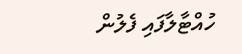ހުއްޓާލާފައި ފެލުން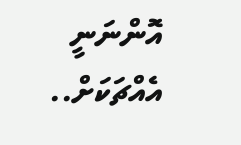އޮންނަނީ އެއްޗަކަށް..